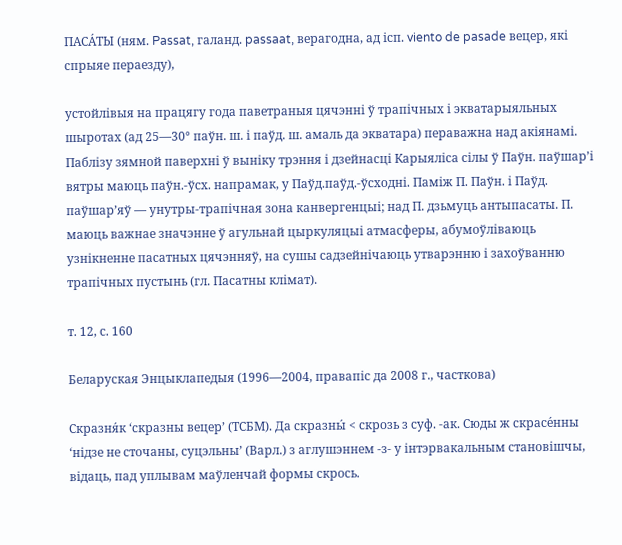ПАСА́ТЫ (ням. Passat, галанд. passaat, верагодна, ад ісп. viento de pasade вецер, які спрыяе пераезду),

устойлівыя на працягу года паветраныя цячэнні ў трапічных і экватарыяльных шыротах (ад 25—30° паўн. ш. і паўд. ш. амаль да экватара) пераважна над акіянамі. Паблізу зямной паверхні ў выніку трэння і дзейнасці Карыяліса сілы ў Паўн. паўшар’і вятры маюць паўн.-ўсх. напрамак, у Паўд.паўд.-ўсходні. Паміж П. Паўн. і Паўд. паўшар’яў — унутры-трапічная зона канвергенцыі; над П. дзьмуць антыпасаты. П. маюць важнае значэнне ў агульнай цыркуляцыі атмасферы, абумоўліваюць узнікненне пасатных цячэнняў, на сушы садзейнічаюць утварэнню і захоўванню трапічных пустынь (гл. Пасатны клімат).

т. 12, с. 160

Беларуская Энцыклапедыя (1996—2004, правапіс да 2008 г., часткова)

Скразня́к ‘скразны вецер’ (ТСБМ). Да скразны́ < скрозь з суф. ‑ак. Сюды ж скрасе́нны ‘нідзе не сточаны, суцэльны’ (Варл.) з аглушэннем ‑з‑ у інтэрвакальным становішчы, відаць, пад уплывам маўленчай формы скрось.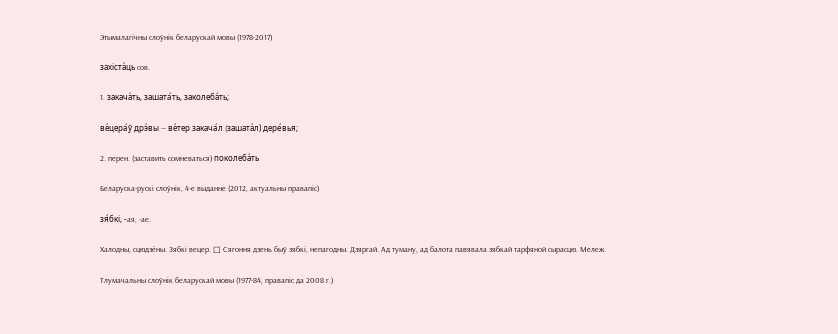Этымалагічны слоўнік беларускай мовы (1978-2017)

захіста́ць сов.

1. закача́ть, зашата́ть, заколеба́ть;

ве́цера́ў дрэ́вы — ве́тер закача́л (зашата́л) дере́вья;

2. перен. (заставить сомневаться) поколеба́ть

Беларуска-рускі слоўнік, 4-е выданне (2012, актуальны правапіс)

зя́бкі, ‑ая, ‑ае.

Халодны, сцюдзёны. Зябкі вецер. □ Сягоння дзень быў зябкі, непагодны. Дзяргай. Ад туману, ад балота павявала зябкай тарфяной сырасцю. Мележ.

Тлумачальны слоўнік беларускай мовы (1977-84, правапіс да 2008 г.)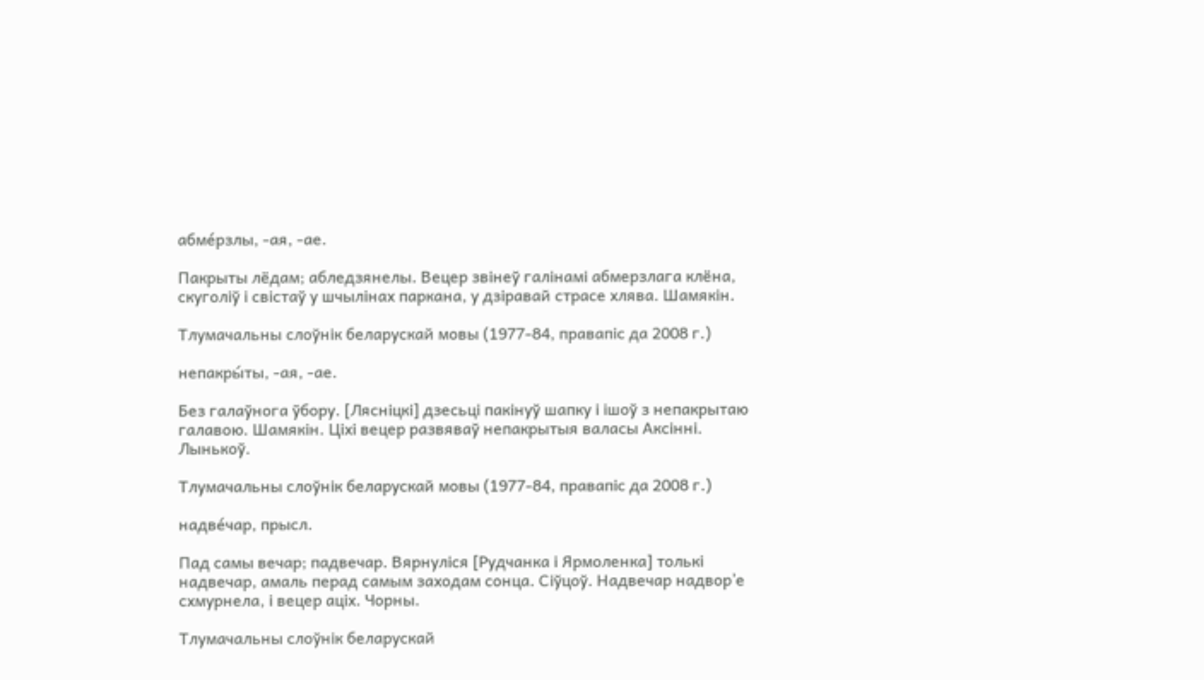абме́рзлы, ‑ая, ‑ае.

Пакрыты лёдам; абледзянелы. Вецер звінеў галінамі абмерзлага клёна, скуголіў і свістаў у шчылінах паркана, у дзіравай страсе хлява. Шамякін.

Тлумачальны слоўнік беларускай мовы (1977-84, правапіс да 2008 г.)

непакры́ты, ‑ая, ‑ае.

Без галаўнога ўбору. [Лясніцкі] дзесьці пакінуў шапку і ішоў з непакрытаю галавою. Шамякін. Ціхі вецер развяваў непакрытыя валасы Аксінні. Лынькоў.

Тлумачальны слоўнік беларускай мовы (1977-84, правапіс да 2008 г.)

надве́чар, прысл.

Пад самы вечар; падвечар. Вярнуліся [Рудчанка і Ярмоленка] толькі надвечар, амаль перад самым заходам сонца. Сіўцоў. Надвечар надвор’е схмурнела, і вецер аціх. Чорны.

Тлумачальны слоўнік беларускай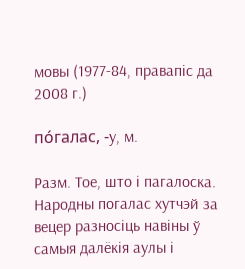мовы (1977-84, правапіс да 2008 г.)

по́галас, ‑у, м.

Разм. Тое, што і пагалоска. Народны погалас хутчэй за вецер разносіць навіны ў самыя далёкія аулы і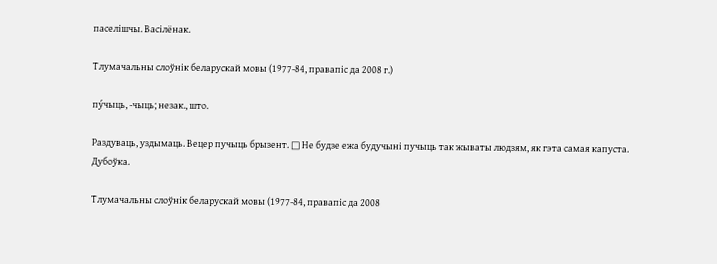паселішчы. Васілёнак.

Тлумачальны слоўнік беларускай мовы (1977-84, правапіс да 2008 г.)

пу́чыць, ‑чыць; незак., што.

Раздуваць, уздымаць. Вецер пучыць брызент. □ Не будзе ежа будучыні пучыць так жываты людзям, як гэта самая капуста. Дубоўка.

Тлумачальны слоўнік беларускай мовы (1977-84, правапіс да 2008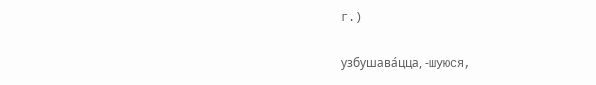г.)

узбушава́цца, ‑шуюся,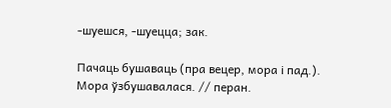‑шуешся, ‑шуецца; зак.

Пачаць бушаваць (пра вецер, мора і пад.). Мора ўзбушавалася. // перан.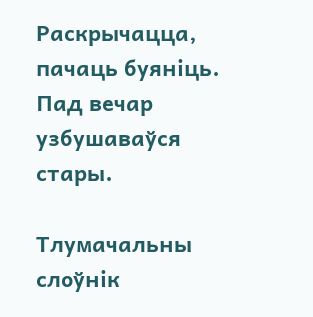Раскрычацца, пачаць буяніць. Пад вечар узбушаваўся стары.

Тлумачальны слоўнік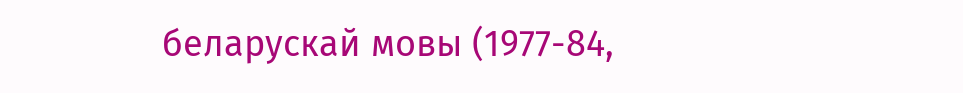беларускай мовы (1977-84,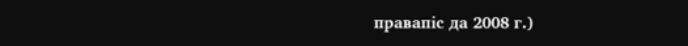правапіс да 2008 г.)